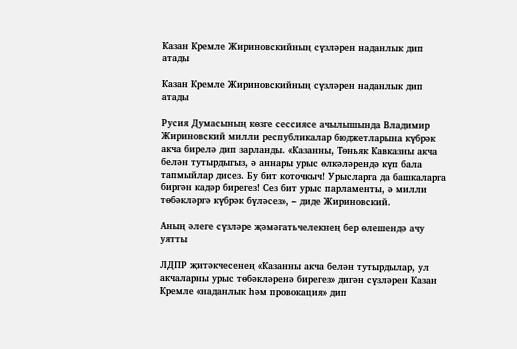Казан Кремле Жириновскийның сүзләрен наданлык дип атады

Казан Кремле Жириновскийның сүзләрен наданлык дип атады

Русия Думасының көзге сессиясе ачылышында Владимир Жириновский милли республикалар бюджетларына күбрәк акча бирелә дип зарланды. «Казанны, Төньяк Кавказны акча белән тутырдыгыз, ә аннары урыс өлкәләрендә күп бала тапмыйлар дисез. Бу бит коточкыч! Урысларга да башкаларга биргән кадәр бирегез! Сез бит урыс парламенты, ә милли төбәкләргә күбрәк бүләсез», – диде Жириновский.

Аның әлеге сүзләре җәмәгатьчелекнең бер өлешендә ачу уятты

ЛДПР җитәкчесенең «Казанны акча белән тутырдылар, ул акчаларны урыс төбәкләренә бирегез» дигән сүзләрен Казан Кремле «наданлык һәм провокация» дип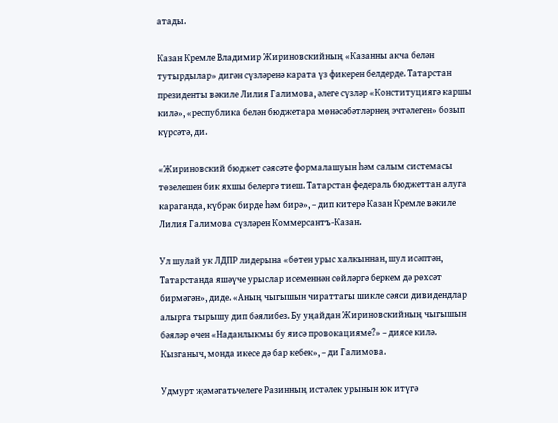атады.

Казан Кремле Владимир Жириновскийның «Казанны акча белән тутырдылар» дигән сүзләренә карата үз фикерен белдерде. Татарстан президенты вәкиле Лилия Галимова, әлеге сүзләр «Конституциягә каршы килә», «республика белән бюджетара мөнәсәбәтләрнең эчтәлеген» бозып күрсәтә, ди.

«Жириновский бюджет сәясәте формалашуын һәм салым системасы төзелешен бик яхшы белергә тиеш. Татарстан федераль бюджеттан алуга караганда, күбрәк бирде һәм бирә», – дип китерә Казан Кремле вәкиле Лилия Галимова сүзләрен Коммерсантъ-Казан.

Ул шулай ук ЛДПР лидерына «бөтен урыс халкыннан, шул исәптән, Татарстанда яшәүче урыслар исеменнән сөйләргә беркем дә рөхсәт бирмәгән», диде. «Аның чыгышын чираттагы шикле сәяси дивидендлар алырга тырышу дип бәялибез. Бу уңайдан Жириновскийның чыгышын бәяләр өчен «Наданлыкмы бу яисә провокацияме?» – диясе килә. Кызганыч, монда икесе дә бар кебек», – ди Галимова.

Удмурт җәмәгатьчелеге Разинның истәлек урынын юк итүгә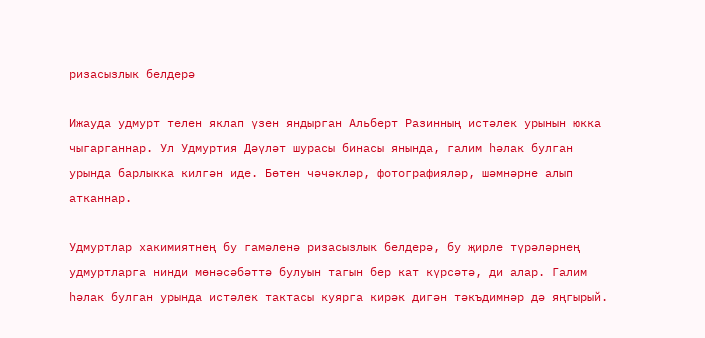ризасызлык белдерә

Ижауда удмурт телен яклап үзен яндырган Альберт Разинның истәлек урынын юкка чыгарганнар. Ул Удмуртия Дәүләт шурасы бинасы янында, галим һәлак булган урында барлыкка килгән иде. Бөтен чәчәкләр, фотографияләр, шәмнәрне алып атканнар.

Удмуртлар хакимиятнең бу гамәленә ризасызлык белдерә, бу җирле түрәләрнең удмуртларга нинди мөнәсәбәттә булуын тагын бер кат күрсәтә, ди алар. Галим һәлак булган урында истәлек тактасы куярга кирәк дигән тәкъдимнәр дә яңгырый.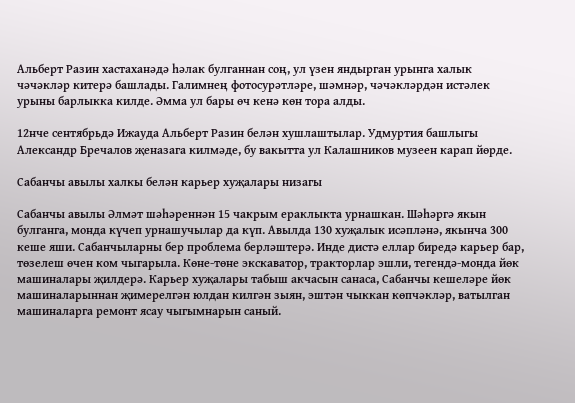Альберт Разин хастаханәдә һәлак булганнан соң, ул үзен яндырган урынга халык чәчәкләр китерә башлады. Галимнең фотосурәтләре, шәмнәр, чәчәкләрдән истәлек урыны барлыкка килде. Әмма ул бары өч кенә көн тора алды.

12нче сентябрьдә Ижауда Альберт Разин белән хушлаштылар. Удмуртия башлыгы Александр Бречалов җеназага килмәде, бу вакытта ул Калашников музеен карап йөрде.

Сабанчы авылы халкы белән карьер хуҗалары низагы

Сабанчы авылы Әлмәт шәһәреннән 15 чакрым ераклыкта урнашкан. Шәһәргә якын булганга, монда күчеп урнашучылар да күп. Авылда 130 хуҗалык исәпләнә, якынча 300 кеше яши. Сабанчыларны бер проблема берләштерә. Инде дистә еллар биредә карьер бар, төзелеш өчен ком чыгарыла. Көне-төне экскаватор, тракторлар эшли, тегендә-монда йөк машиналары җилдерә. Карьер хуҗалары табыш акчасын санаса, Сабанчы кешеләре йөк машиналарыннан җимерелгән юлдан килгән зыян, эштән чыккан көпчәкләр, ватылган машиналарга ремонт ясау чыгымнарын саный.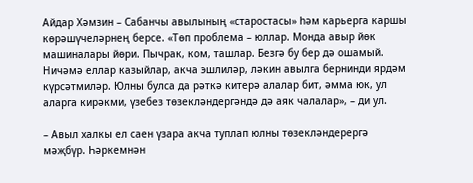Айдар Хәмзин – Сабанчы авылының «старостасы» һәм карьерга каршы көрәшүчеләрнең берсе. «Төп проблема – юллар. Монда авыр йөк машиналары йөри. Пычрак, ком, ташлар. Безгә бу бер дә ошамый. Ничәмә еллар казыйлар, акча эшлиләр, ләкин авылга бернинди ярдәм күрсәтмиләр. Юлны булса да рәткә китерә алалар бит, әмма юк, ул аларга кирәкми, үзебез төзекләндергәндә дә аяк чалалар», – ди ул.

– Авыл халкы ел саен үзара акча туплап юлны төзекләндерергә мәҗбүр. Һәркемнән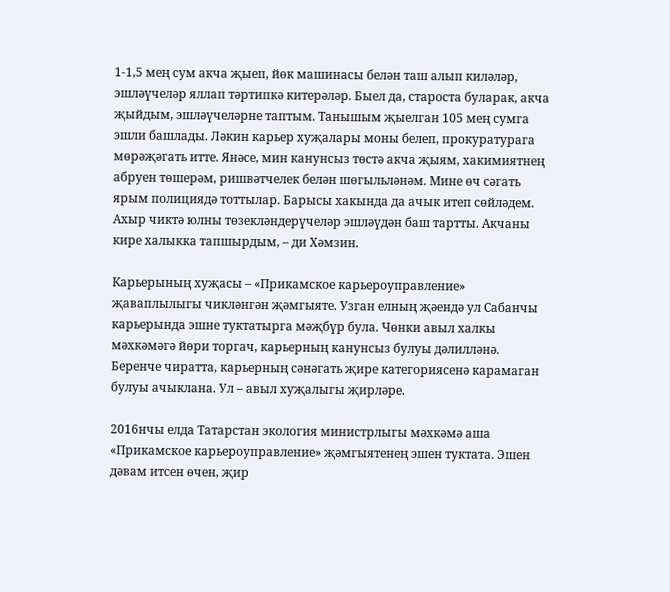1-1,5 мең сум акча җыеп, йөк машинасы белән таш алып киләләр, эшләүчеләр яллап тәртипкә китерәләр. Быел да, староста буларак, акча җыйдым, эшләүчеләрне таптым. Танышым җыелган 105 мең сумга эшли башлады. Ләкин карьер хуҗалары моны белеп, прокуратурага мөрәҗәгать итте. Янәсе, мин канунсыз төстә акча җыям, хакимиятнең абруен төшерәм, ришвәтчелек белән шөгыльләнәм. Мине өч сәгать ярым полициядә тоттылар. Барысы хакында да ачык итеп сөйләдем. Ахыр чиктә юлны төзекләндерүчеләр эшләүдән баш тартты. Акчаны кире халыкка тапшырдым, – ди Хәмзин.

Карьерының хуҗасы – «Прикамское карьероуправление» җаваплылыгы чикләнгән җәмгыяте. Узган елның җәендә ул Сабанчы карьерында эшне туктатырга мәҗбүр була. Чөнки авыл халкы мәхкәмәгә йөри торгач, карьерның канунсыз булуы дәлилләнә. Беренче чиратта, карьерның сәнәгать җире категориясенә карамаган булуы ачыклана. Ул – авыл хуҗалыгы җирләре.

2016нчы елда Татарстан экология министрлыгы мәхкәмә аша «Прикамское карьероуправление» җәмгыятенең эшен туктата. Эшен дәвам итсен өчен, җир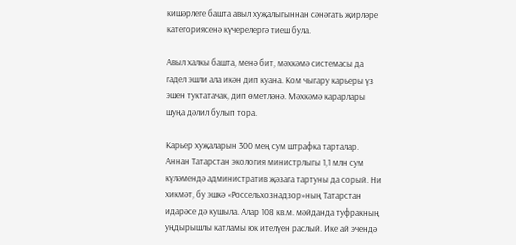кишәрлеге башта авыл хуҗалыгыннан сәнәгать җирләре категориясенә күчерелергә тиеш була.

Авыл халкы башта, менә бит, мәхкәмә системасы да гадел эшли ала икән дип куана. Ком чыгару карьеры үз эшен туктатачак, дип өметләнә. Мәхкәмә карарлары шуңа дәлил булып тора.

Карьер хуҗаларын 300 мең сум штрафка тарталар. Аннан Татарстан экология министрлыгы 1,1 млн сум күләмендә административ җәзага тартуны да сорый. Ни хикмәт, бу эшкә «Россельхознадзор»ның Татарстан идарәсе дә кушыла. Алар 108 кв.м. мәйданда туфракның уңдырышлы катламы юк ителүен раслый. Ике ай эчендә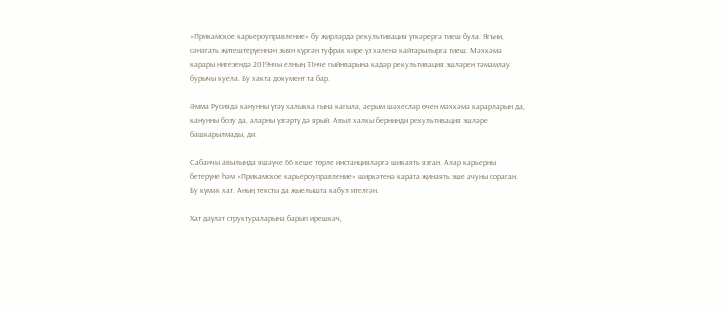«Прикамское карьероуправление» бу җирләрдә рекультивация үткәрергә тиеш була. Ягъни, сәнәгать җитештерүеннән зыян күргән туфрак кире үз хәленә кайтарылырга тиеш. Мәхкәмә карары нигезендә 2019нчы елның 31нче гыйнварына кадәр рекультивация эшләрен тәмамлау бурычы куела. Бу хакта документ та бар.

Әмма Русиядә канунны үтәү халыкка гына кагыла, аерым шәхесләр өчен мәхкәмә карарларын да, канунны бозу да, аларны үзгәртү дә ярый. Авыл халкы бернинди рекультивация эшләре башкарылмады, ди.

Сабанчы авылында яшәүче 66 кеше төрле инстанцияләргә шикаять язган. Алар карьерны бетерүне һәм «Прикамское карьероуправление» ширкәтенә карата җинаять эше ачуны сораган. Бу күмәк хат. Аның тексты да җыелышта кабул ителгән.

Хат дәүләт структураларына барып ирешкәч,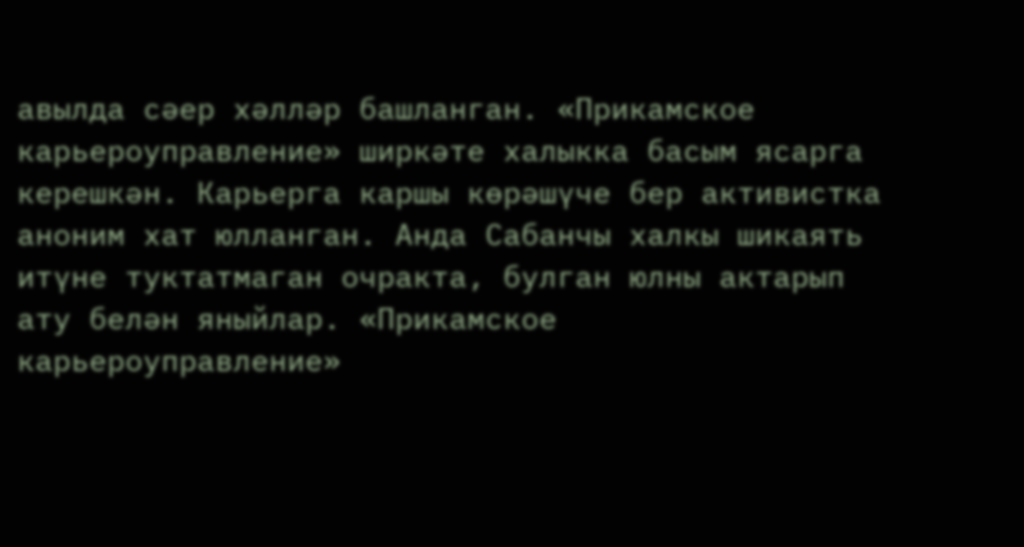авылда сәер хәлләр башланган. «Прикамское карьероуправление» ширкәте халыкка басым ясарга керешкән. Карьерга каршы көрәшүче бер активистка аноним хат юлланган. Анда Сабанчы халкы шикаять итүне туктатмаган очракта, булган юлны актарып ату белән яныйлар. «Прикамское карьероуправление»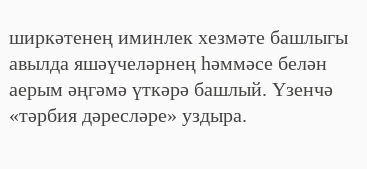ширкәтенең иминлек хезмәте башлыгы авылда яшәүчеләрнең һәммәсе белән аерым әңгәмә үткәрә башлый. Үзенчә «тәрбия дәресләре» уздыра.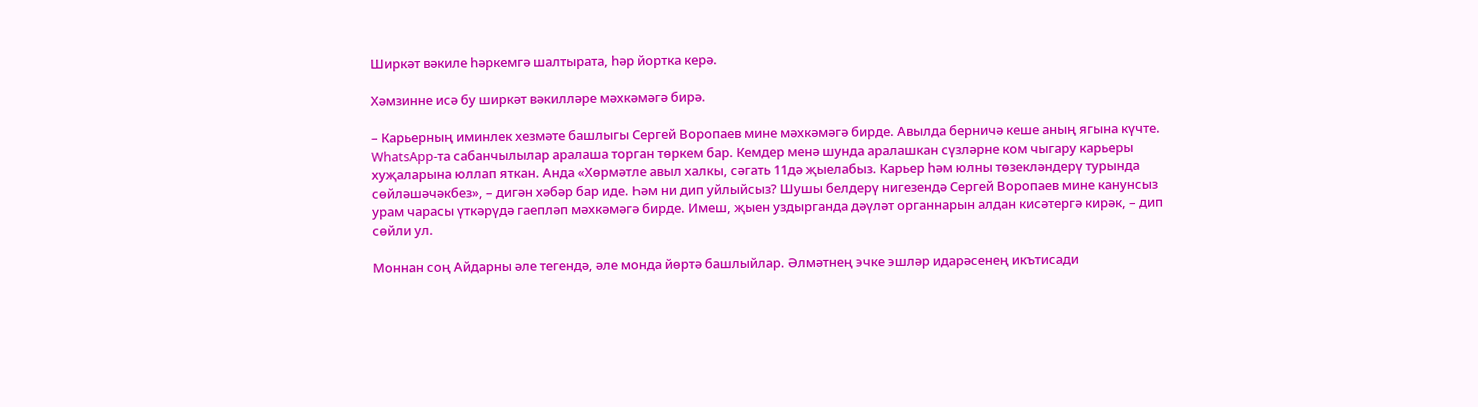Ширкәт вәкиле һәркемгә шалтырата, һәр йортка керә.

Хәмзинне исә бу ширкәт вәкилләре мәхкәмәгә бирә.

– Карьерның иминлек хезмәте башлыгы Сергей Воропаев мине мәхкәмәгә бирде. Авылда берничә кеше аның ягына күчте. WhatsApp-та сабанчылылар аралаша торган төркем бар. Кемдер менә шунда аралашкан сүзләрне ком чыгару карьеры хуҗаларына юллап яткан. Анда «Хөрмәтле авыл халкы, сәгать 11дә җыелабыз. Карьер һәм юлны төзекләндерү турында сөйләшәчәкбез», – дигән хәбәр бар иде. Һәм ни дип уйлыйсыз? Шушы белдерү нигезендә Сергей Воропаев мине канунсыз урам чарасы үткәрүдә гаепләп мәхкәмәгә бирде. Имеш, җыен уздырганда дәүләт органнарын алдан кисәтергә кирәк, – дип сөйли ул.

Моннан соң Айдарны әле тегендә, әле монда йөртә башлыйлар. Әлмәтнең эчке эшләр идарәсенең икътисади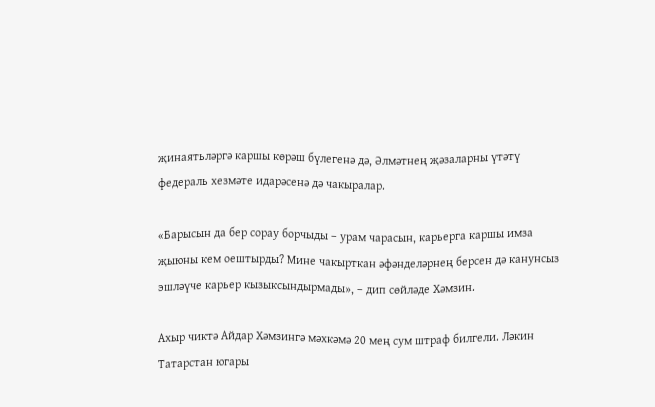җинаятьләргә каршы көрәш бүлегенә дә, Әлмәтнең җәзаларны үтәтү федераль хезмәте идарәсенә дә чакыралар.

«Барысын да бер сорау борчыды – урам чарасын, карьерга каршы имза җыюны кем оештырды? Мине чакырткан әфәнделәрнең берсен дә канунсыз эшләүче карьер кызыксындырмады», – дип сөйләде Хәмзин.

Ахыр чиктә Айдар Хәмзингә мәхкәмә 20 мең сум штраф билгели. Ләкин Татарстан югары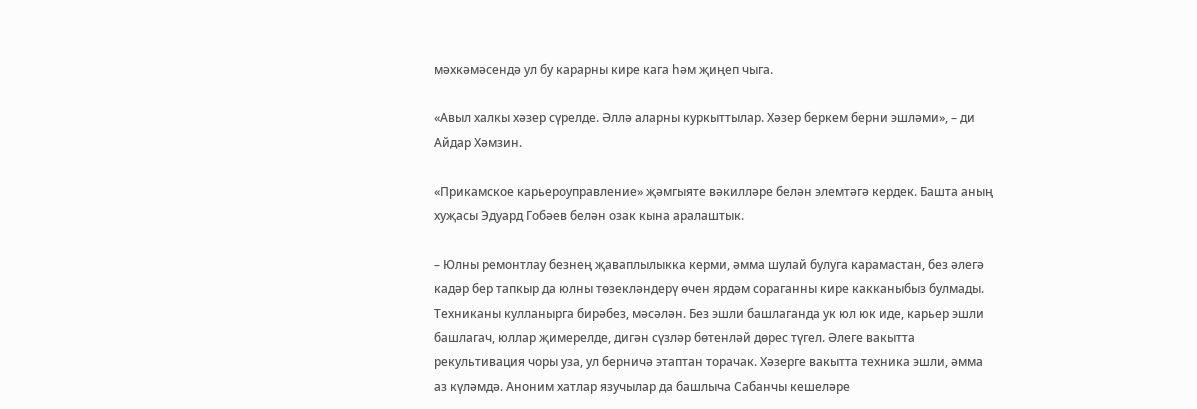мәхкәмәсендә ул бу карарны кире кага һәм җиңеп чыга.

«Авыл халкы хәзер сүрелде. Әллә аларны куркыттылар. Хәзер беркем берни эшләми», – ди Айдар Хәмзин.

«Прикамское карьероуправление» җәмгыяте вәкилләре белән элемтәгә кердек. Башта аның хуҗасы Эдуард Гобәев белән озак кына аралаштык.

– Юлны ремонтлау безнең җаваплылыкка керми, әмма шулай булуга карамастан, без әлегә кадәр бер тапкыр да юлны төзекләндерү өчен ярдәм сораганны кире какканыбыз булмады. Техниканы кулланырга бирәбез, мәсәлән. Без эшли башлаганда ук юл юк иде, карьер эшли башлагач, юллар җимерелде, дигән сүзләр бөтенләй дөрес түгел. Әлеге вакытта рекультивация чоры уза, ул берничә этаптан торачак. Хәзерге вакытта техника эшли, әмма аз күләмдә. Аноним хатлар язучылар да башлыча Сабанчы кешеләре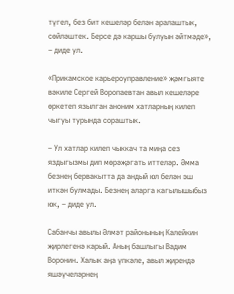түгел, без бит кешеләр белән аралаштык, сөйләштек. Берсе дә каршы булуын әйтмәде», – диде ул.

«Прикамское карьероуправление» җәмгыяте вәкиле Сергей Воропаевтан авыл кешеләре өркетеп язылган аноним хатларның килеп чыгуы турында сораштык.

– Ул хатлар килеп чыккач та миңа сез яздыгызмы дип мөрәҗәгать иттеләр. Әмма безнең бервакытта да андый юл белән эш иткән булмады. Безнең аларга кагылышыбыз юк, – диде ул.

Сабанчы авылы Әлмәт районының Калейкин җирлегенә карый. Аның башлыгы Вадим Воронин. Халык аңа үпкәле, авыл җирендә яшәүчеләрнең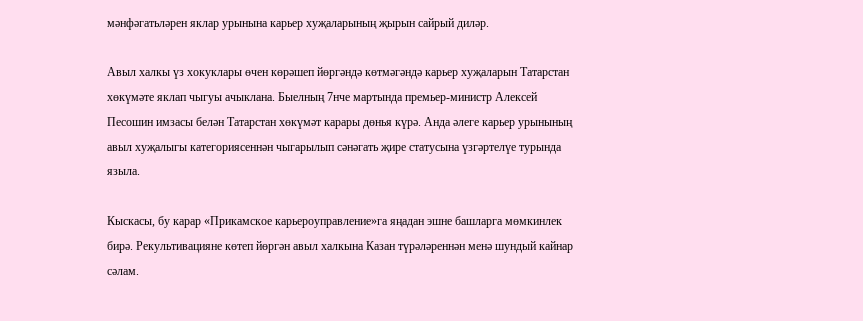мәнфәгатьләрен яклар урынына карьер хуҗаларының җырын сайрый диләр.

Авыл халкы үз хокуклары өчен көрәшеп йөргәндә көтмәгәндә карьер хуҗаларын Татарстан хөкүмәте яклап чыгуы ачыклана. Быелның 7нче мартында премьер-министр Алексей Песошин имзасы белән Татарстан хөкүмәт карары дөнья күрә. Анда әлеге карьер урынының авыл хуҗалыгы категориясеннән чыгарылып сәнәгать җире статусына үзгәртелүе турында языла.

Кыскасы, бу карар «Прикамское карьероуправление»га яңадан эшне башларга мөмкинлек бирә. Рекультивацияне көтеп йөргән авыл халкына Казан түрәләреннән менә шундый кайнар сәлам.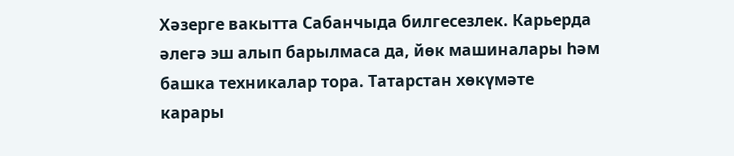Хәзерге вакытта Сабанчыда билгесезлек. Карьерда әлегә эш алып барылмаса да, йөк машиналары һәм башка техникалар тора. Татарстан хөкүмәте карары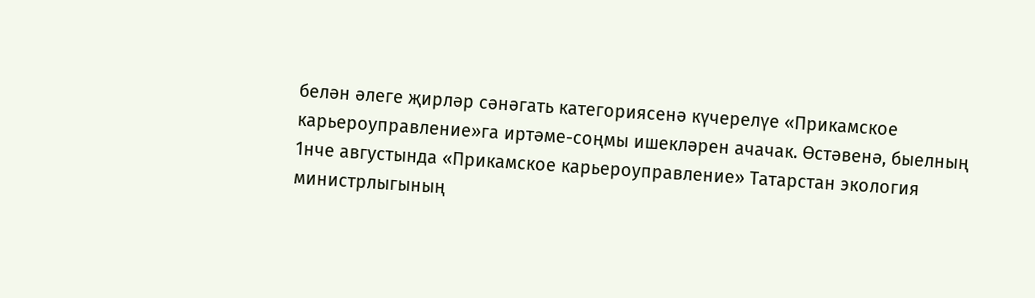белән әлеге җирләр сәнәгать категориясенә күчерелүе «Прикамское карьероуправление»га иртәме-соңмы ишекләрен ачачак. Өстәвенә, быелның 1нче августында «Прикамское карьероуправление» Татарстан экология министрлыгының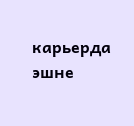карьерда эшне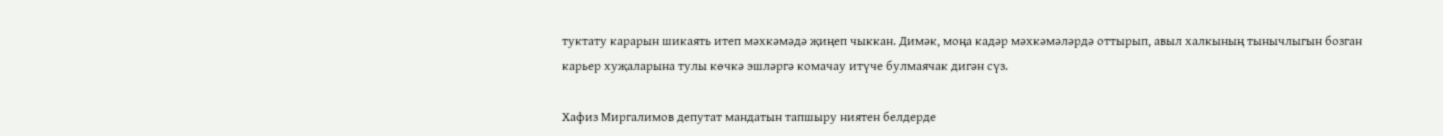туктату карарын шикаять итеп мәхкәмәдә җиңеп чыккан. Димәк, моңа кадәр мәхкәмәләрдә оттырып, авыл халкының тынычлыгын бозган карьер хуҗаларына тулы көчкә эшләргә комачау итүче булмаячак дигән сүз.

Хафиз Миргалимов депутат мандатын тапшыру ниятен белдерде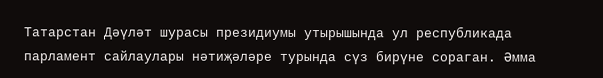Татарстан Дәүләт шурасы президиумы утырышында ул республикада парламент сайлаулары нәтиҗәләре турында сүз бирүне сораган. Әмма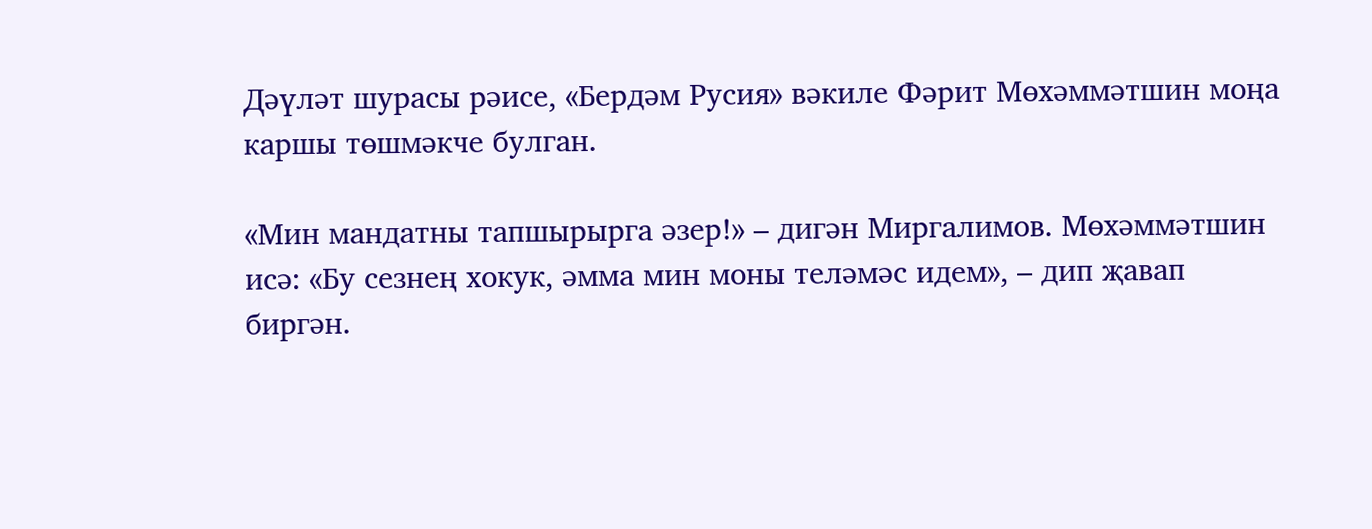Дәүләт шурасы рәисе, «Бердәм Русия» вәкиле Фәрит Мөхәммәтшин моңа каршы төшмәкче булган.

«Мин мандатны тапшырырга әзер!» – дигән Миргалимов. Мөхәммәтшин исә: «Бу сезнең хокук, әмма мин моны теләмәс идем», – дип җавап биргән.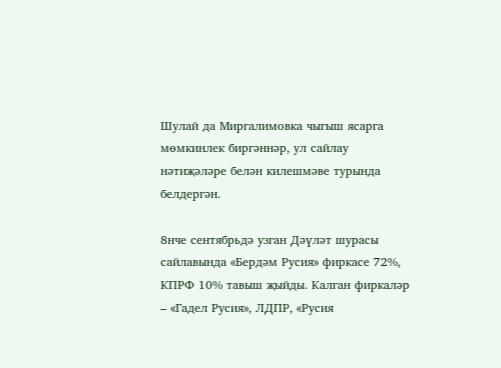Шулай да Миргалимовка чыгыш ясарга мөмкинлек биргәннәр, ул сайлау нәтиҗәләре белән килешмәве турында белдергән.

8нче сентябрьдә узган Дәүләт шурасы сайлавында «Бердәм Русия» фиркасе 72%, КПРФ 10% тавыш җыйды. Калган фиркаләр – «Гадел Русия», ЛДПР, «Русия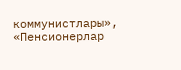коммунистлары», «Пенсионерлар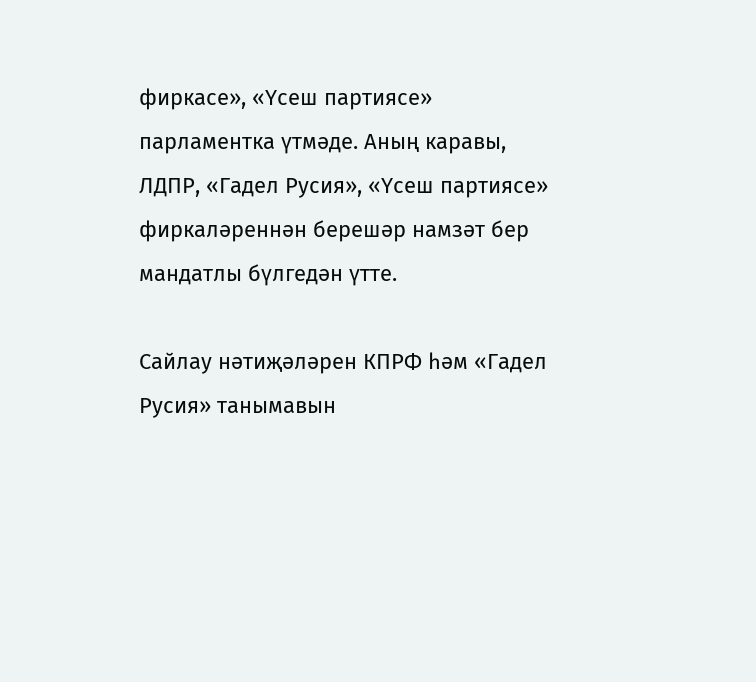фиркасе», «Үсеш партиясе» парламентка үтмәде. Аның каравы, ЛДПР, «Гадел Русия», «Үсеш партиясе» фиркаләреннән берешәр намзәт бер мандатлы бүлгедән үтте.

Сайлау нәтиҗәләрен КПРФ һәм «Гадел Русия» танымавын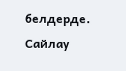белдерде. Сайлау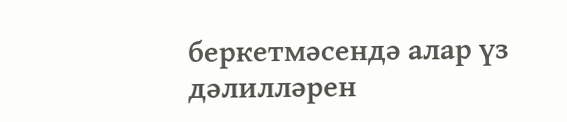беркетмәсендә алар үз дәлилләрен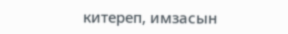китереп, имзасын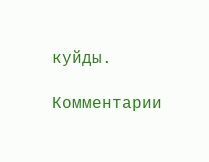куйды.

Комментарии